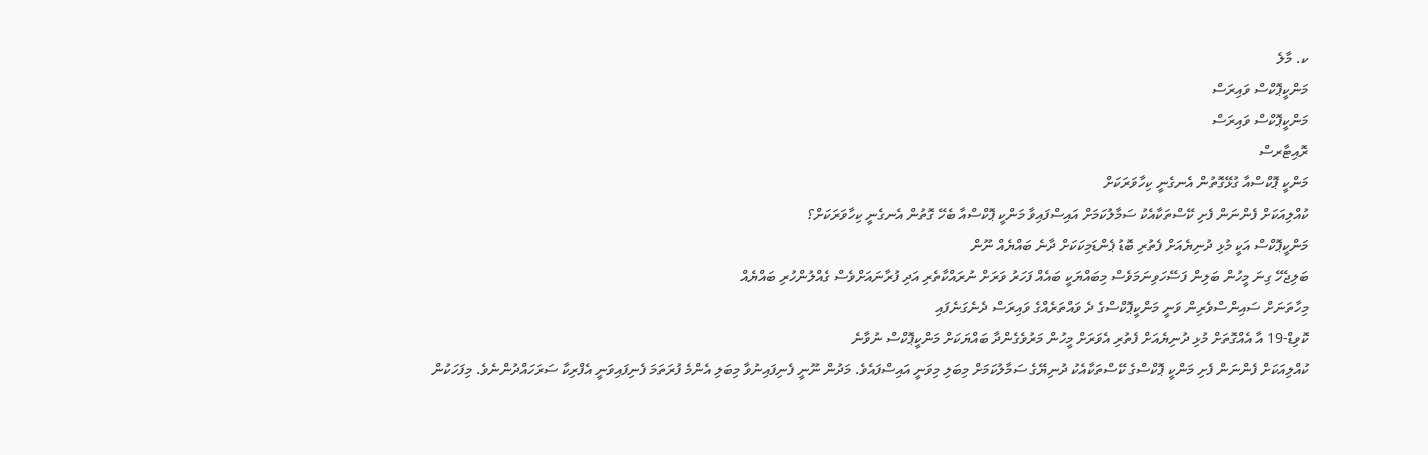ކ. މާލެ
މަންކީޕޮކްސް ވައިރަސް
މަންކީޕޮކްސް ވައިރަސް
ރޮއިޓާރސް
މަންކީ ޕޮކްސްއާ ގުޅޭގޮތުން އެނގެނީ ކިހާވަރަކަށް
ކުއްލިއަކަށް ފެންނަން ފެށި ކޭސްތަކާއެކު ސަމާލުކަމަށް އައިސްފައިވާ މަންކީ ޕޮކްސްއާ ބެހޭ ގޮތުން އެނގެނީ ކިހާވަރަކަށް؟
މަންކީޕޮކްސް އަކީ މުޅި ދުނިޔެއަށް ފެތުރި ބޮޑު ޕެންޑަމިކަކަށް ދާނެ ބައްޔެއް ނޫން
ބަލިޖެހޭ ގިނަ މީހުން ބަލިން ފަސޭހަވިނަމަވެސް މިބައްޔަކީ ބައެއް ފަހަރު ވަރަށް ނުރައްކާތެރި އަދި ފުރާނައަށްވެސް ގެއްލުންހުރި ބައްޔެއް
މިހާތަނަށް ސައިންސްވެރިން ވަނީ މަންކީޕޮކްސްގެ ދެ ވައްތަރެއްގެ ވައިރަސް ދެނެގަނެފައި
ކޮވިޑް-19 އާ އެއްގޮތަށް މުޅި ދުނިޔެއަށް ފެތުރި އެވަރަށް މީހުން މަރުވެގެންދާ ބައްޔަކަށް މަންކީޕޮކްސް ނުވާނެ
ކުއްލިއަކަށް ފެންނަން ފެށި މަންކީ ޕޮކްސްގެ ކޭސްތަކާއެކު ދުނިޔޭގެ ސަމާލުކަމަށް މިބަލި މިވަނީ އައިސްފައެވެ. މަދުން ނޫނީ ފެނިފައިނުވާ މިބަލި އެންމެ ފުރަތަމަ ފެނިފައިވަނީ އެފްރިކާ ސަރަހައްދުންނެވެ. މިފަހަކުން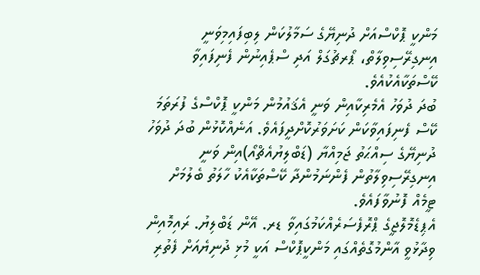މަންކީ ޕޮކްސްއަށް ދުނިޔޭގެ ސަމާލުކަން ލިބިފައިމިވަނީ އިނގިރޭސިވިލާތް، ޕޯރޗުގަލް އަދި ސްޕެއިނުން ފެނިފައިވާ ކޭސްތަކާއެކުއެވެ.
ބުދަ ދުވަހު އެމެރިކާއިން ވަނީ އެޤައުމުން މަންކީ ޕޮކްސްގެ ފުރަތަމަ ކޭސް ފެނިފައިވާކަން ކަށަވަރުކޮށްދީފައެވެ. އަނެއްކޮޅުން ބުދަ ދުވަހު ދުނިޔޭގެ ސިއްޙަތު ޖަމިއްޔާ (ޑަބްލިޔުއެޗްއޯ)އިން ވަނީ އިނގިރޭސިވިލާތުން ފެންނަމުންދާ ކޭސްތަކާއެކު ހާލަތު ބެލުމަށް ޓީމެއް ފޮނުވާފައެވެ.
އެޕިޑެމޮލޮޖީގެ ޕްރޮފެސަރެއްކަމުގައިވާ ޑރ. އޭން ޑަބްލިޔު. ރައިމޮއިން ވިދާޅުވީ އާންމުގޮތެއްގައި މަންކީޕޮކްސް އަކީ މުޅި ދުނިޔެއަށް ފެތުރި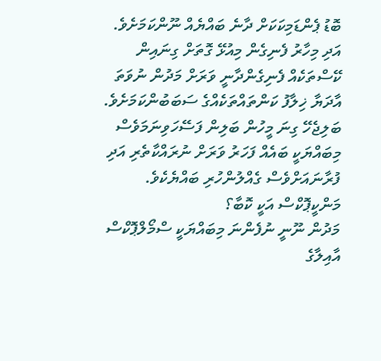ބޮޑު ޕެންޑަމިކަކަށް ދާނެ ބައްޔެއް ނޫންކަމަށެވެ. އަދި މިހާރު ފެނިގެން މިއުޅޭ ގޮތަށް ގިނައިން ކޭސްތަކެއް ފެނިގެންދާނީ ވަރަށް މަދުން ނުވަތަ އާދަޔާ ޚިލާފު ކަންތައްތަކެއްގެ ސަބަބުންކަމަށެވެ.
ބަލިޖެހޭ ގިނަ މީހުން ބަލިން ފަސޭހަވިނަމަވެސް މިބައްޔަކީ ބައެއް ފަހަރު ވަރަށް ނުރައްކާތެރި އަދި ފުރާނައަށްވެސް ގެއްލުންހުރި ބައްޔެކެވެ.
މަންކީޕޮކްސް އަކީ ކޮބާ؟
މަދުން ނޫނީ ނުފެންނަ މިބައްޔަކީ ސްމޯލްޕޮކްސް އާއިލާގެ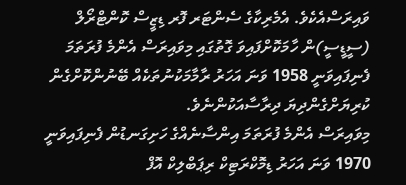ވައިރަސްއެކެވެ. އެމެރިކާގެ ސެންޓަރ ފޮރ ޑިޒީސް ކޮންޓްރޯލް (ސީޑީސީ)ން ހާމަކޮށްފައިވަ ގޮތުގައި މިވައިރަސް އެންމެ ފުރަތަމަ ފެނިފައިވަނީ 1958 ވަނަ އަހަރު ރާމާމަކުނުތަކެއް ބޭނުންކޮށްގެން ކުރިޔަށްގެންދިޔަ ދިރާސާއަކުންނެވެ.
މިވައިރަސް އެންމެ ފުރަތަމަ އިންސާނެއްގެ ހަށިގަނޑުން ފެނިފައިވަނީ 1970 ވަނަ އަހަރު ޑިމޮކްރަޓިކް ރިޕަބްލިކް އޮފް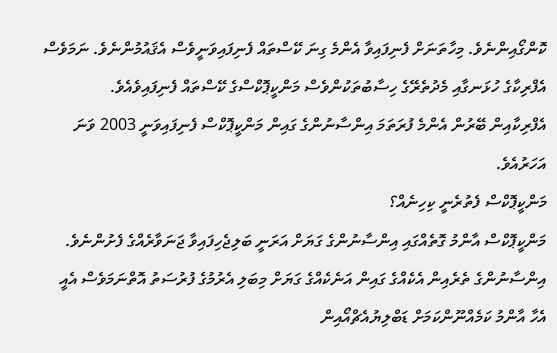ކޮންގޯއިންނެވެ. މިހާތަނަށް ފެނިފައިވާ އެންމެ ގިނަ ކޭސްތައް ފެނިފައިވަނީވެސް އެޤައުމުންނެވެ. ނަމަވެސް އެފްރިކާގެ ހުޅަނގާއި މެދުތެރޭގެ ހިސާބުތަކުންވެސް މަންކީޕޮކްސްގެ ކޭސްތައް ފެނިފައިވެއެވެ.
އެފްރިކާއިން ބޭރުން އެންމެ ފުރަތަމަ އިންސާނުންގެ ގައިން މަންކީޕޮކްސް ފެނިފައިވަނީ 2003 ވަނަ އަހަރުއެވެ.
މަންކީޕޮކްސް ފެތުރެނީ ކިހިނެއް؟
މަންކީޕޮކްސް އާންމު ގޮތެއްގައި އިންސާނުންގެ ގަޔަށް އަރަނީ ބަލިޖެހިފައިވާ ޖަނަވާރެއްގެ ފެށުންނެވެ. އިންސާނުންގެ ތެރެއިން އެކެއްގެ ގައިން އަނެކެއްގެ ގަޔަށް މިބަލި އެރުމުގެ ފުރުސަތު އޮތްނަމަވެސް އެއީ އެހާ އާންމު ކަމެއްނޫންކަމަށް ޑަބްލިޔުއެޗްއޯއިން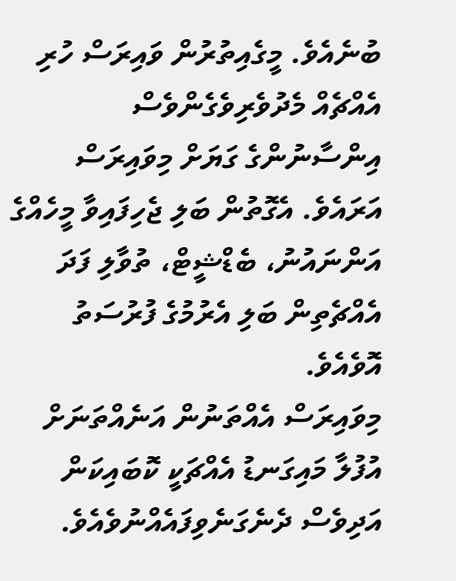ބުނެއެވެ. މީގެއިތުރުން ވައިރަސް ހުރި އެއްޗެއް މެދުވެރިވެގެންވެސް އިންސާނުންގެ ގަޔަށް މިވައިރަސް އަރައެވެ. އެގޮތުން ބަލި ޖެހިފައިވާ މީހެއްގެ އަންނައުނު، ބެޑްޝީޓް، ތުވާލި ފަދަ އެއްޗެތިން ބަލި އެރުމުގެ ފުރުސަތު އޮވެއެވެ.
މިވައިރަސް އެއްތަނުން އަނެއްތަނަށް އުފުލާ މައިގަނޑު އެއްޗަކީ ކޮބައިކަން އަދިވެސް ދެނެގަނެވިފައެއްނުވެއެވެ.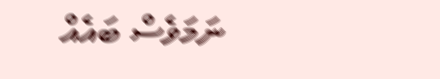ނަމަވެސް ބައެއް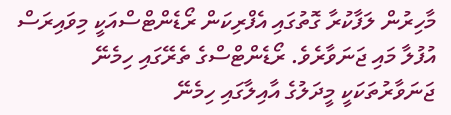މާހިރުން ލަފާކުރާ ގޮތުގައި އެފްރިކަން ރޯޑެންޓްސްއަކީ މިވައިރަސް އުފުލާ މައި ޖަނަވާރެވެ. ރޯޑެންޓްސްގެ ތެރޭގައި ހިމެނޭ ޖަނަވާރުތަކަކީ މީދަލުގެ އާއިލާގައި ހިމެނޭ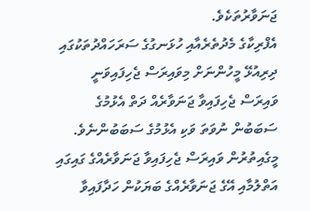ޖަނަވާރުތަކެވެ.
އެފްރިކާގެ މެދުތެރެއާއި ހުޅަނގުގެ ސަރަހައްދުތަކުގައި ދިރިއުޅޭ މީހުންނަށް މިވައިރަސް ޖެހިފައިވަނީ ވައިރަސް ޖެހިފައިވާ ޖަނަވާރެއް ދަތް އެޅުމުގެ ސަބަބުން ނުވަތަ ވަކި އެޅުމުގެ ސަބަބުންނެވެ. މީގެއިތުރުން ވައިރަސް ޖެހިފައިވާ ޖަނަވާރެއްގެ ގައިގައި އަތްލުމާއި އޭގެ ޖަނަވާރެއްގެ ބަޔަކުން ހަދާފައިވާ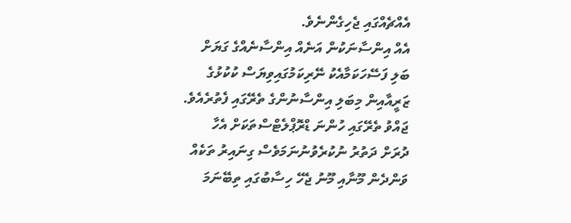އެއްޗެއްގައި ޖެހިގެންނެވެ.
އެއް އިންސާނަކުން އަނެއް އިންސާނެއްގެ ގަޔަށް ބަލި ފަސޭހަކަމާއެކު ނޭރިކަމުގައިވިޔަސް ކުކުޅުގެ ޒަރީއާއިން މިބަލި އިންސާނުންގެ ތެރޭގައި ފެތުރެއެވެ. ޖައްވު ތެރޭގައި ހުންނަ ޑްރޮޕްލެޓްސްތަކަށް އެހާ ދުރަށް ދަތުރު ނުކުރެވުނުނަމަވެސް ގިނައިރު ތަކެއް ވަންދެން މޫނާއި މޫނު ޖެހޭ ހިސާބުގައި ތިބޭނަމަ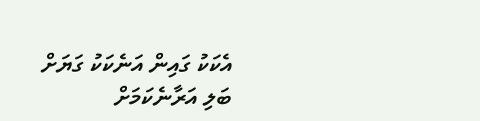އެކަކު ގައިން އަނެކަކު ގަޔަށް ބަލި އަރާނެކަމަށް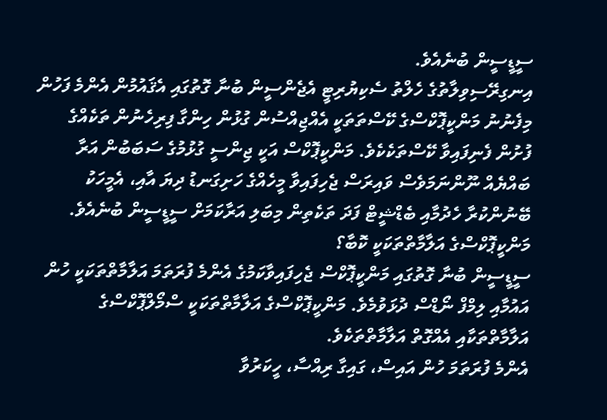ސީޑީސީން ބުނެއެވެ.
އިނގިރޭސިވިލާތުގެ ހެލްތު ސެކިޔުރިޓީ އެޖެންސީން ބުނާ ގޮތުގައި އެޤައުމުން އެންމެ ފަހުން މިފެނުނު މަންކީޕޮކްސްގެ ކޭސްތަތަކީ އެއްޖިއްސުން ގުޅުން ހިންގާ ފިރިހެނުން ތަކެއްގެ ފުށުން ފެނިފައިވާ ކޭސްތަކެކެވެ. މަންކީޕޮކްސް އަކީ ޖިންސީ ގުޅުމުގެ ސަބަބުން އަރާ ބައްޔެއް ނޫންނަމަވެސް ވައިރަސް ޖެހިފައިވާ މީހެއްގެ ހަށިގަނޑު ދިޔަ އާއި، އެމީހަކު ބޭނުންކުރާ ހެދުމާއި ބެޑްޝީޓް ފަދަ ތަކެތިން މިބަލި އަރާކަމަށް ސީޑީސީން ބުނެއެވެ.
މަންކީޕޮކްސްގެ އަލާމާތްތަކަކީ ކޮބާ؟
ސީޑީސީން ބުނާ ގޮތުގައި މަންކީޕޮކްސް ޖެހިފައިވާކަމުގެ އެންމެ ފުރަތަމަ އަލާމާތްތަކަކީ ހުން އައުމާއި ލިމްފް ނޯޑްސް ދުޅަވުމެވެ. މަންކީޕޮކްސްގެ އަލާމާތްތަކަކީ ސްމޯލްޕޮކްސްގެ އަލާމާތްތަކާއި އެއްގޮތް އަލާމާތްތަކެވެ.
އެންމެ ފުރަތަމަ ހުން އައިސް، ގައިގާ ރިއްސާ، ހީކަރުވާ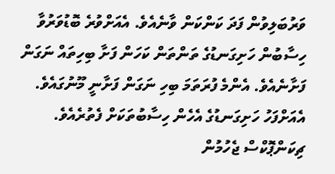ވަރުބަލިވުން ފަދަ ކަންކަން ވާނެއެވެ. އެއަށްވުރެ ބޮޑުވަރުވާ ހިސާބުން ހަށިގަނޑުގެ ތަންތަން ކަހަން ފަށާ ބިހިތައް ނަގަން ފަށާނެއެވެ. އެންމެ ފުރަތަމަ ބިހި ނަގަން ފަށާނީ މޫނުގައެވެ. އެއަށްފަހު ހަށިގަނޑުގެ އެހެން ހިސާބުތަކަށް ފެތުރެއެވެ. ޗިކަންޕޮކްސް ޖެހުމުން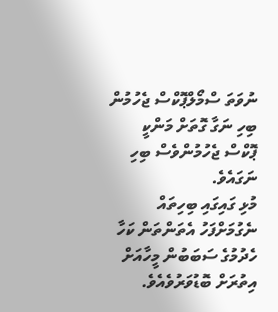ނުވަތަ ސްމޯލްޕޮކްސް ޖެހުމުން ބިހި ނަގާ ގޮތަށް މަންކީ ޕޮކްސް ޖެހުމުންވެސް ބިހި ނަގައެވެ.
މުޅި ގައިގައި ބިހިތައް ނެގުމަށްފަހު އެތަންތަން ކަހާ ހެދުމުގެ ސަބަބުން މީހާއަށް އިތުރަށް ބޮޑުވަރުވެއެވެ.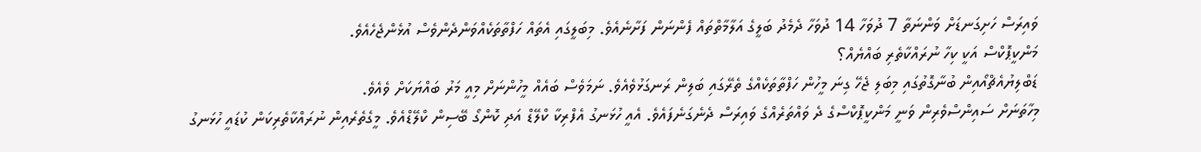ވައިރަސް ހަށިގަނޑަށް ވަންނަތާ 7 ދުވަހާ 14 ދުވަހާ ދެމެދު ބަލީގެ އަލާމާތްތައް ފެންނަން ފަށާނެއެވެ. މިބަލީގައި އެތައް ހަފްތާތަކެއްވަންދެންވެސް އުޅެންޖެހެއެވެ.
މަންކީޕޮކްސް އަކީ ކިހާ ނުރައްކާތެރި ބައްޔެއް؟
ޑަބްލިޔުއެޗްއޯއިން ބުނާގޮތުގައި މިބަލި ޖެހޭ ގިނަ މީހުން ހަފްތާތަކެއްގެ ތެރޭގައި ބަލިން ރަނގަޅުވެއެވެ. ނަމަވެސް ބައެއް މީހުންނަށް މިއީ މަރު ބައްޔަކަށް ވެއެވެ.
މިހާތަނަށް ސައިންސްވެރިން ވަނީ މަންކީޕޮކްސްގެ ދެ ވައްތަރެއްގެ ވައިރަސް ދެނެގަނެފައެވެ. އެއީ ހުޅަނގު އެފްރިކާ ކްލޭޑް އަދި ކޮންގޯ ބޭސިން ކްލޭޑްއެވެ. މީގެތެރެއިން ނުރައްކާތެރިކަން ކުޑައީ ހުޅަނގު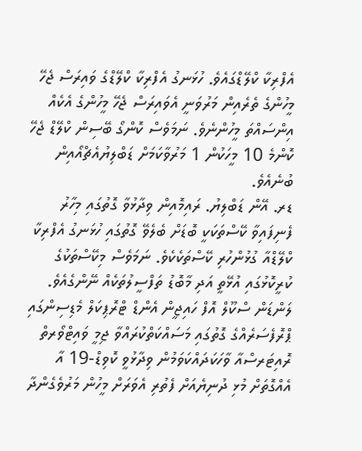އެފްރިކާ ކްލޭޑްގައެވެ. ހުޅަނގު އެފްރިކާ ކްލޭޑްގެ ވައިރަސް ޖެހޭ މީހުންގެ ތެރެއިން މަރުވަނީ އެވައިރަސް ޖެހޭ މީހުންގެ އެކެއް އިންސައްތަ މީހުންނެވެ. ނަމަވެސް ކޮންގޯ ބޭސިން ކްލޭޑް ޖެހޭ ކޮންމެ 10 މީހަކުން 1 މަރުވާކަމަށް ޑަބްލިޔުއެޗްއޯއިން ބުނެއެވެ.
ޑރ. އޭން ޑަބްލިޔު. ރައިމޮއިން ވިދާޅުވާ ގޮތުގައި މިހާރު ފެނިފައިވާ ކޭސްތަކަކީ ބޮޑަށް ބެލެވޭ ގޮތުގައި ހުޅަނގު އެފްރިކާ ކްލޭޑްއާ ގުޅުންހުރި ކޭސްތަކެކެވެ. ނަމަވެސް މިކޭސްތަކުގެ ކުރީކޮޅުގައި އުޅޭތީ އަދި މާބޮޑު ތަފްސީލުތަކެއް ނޭންގެއެވެ.
ލަންޑަން ސްކޫލް އޮފް ހައިޖީން އެންޑް ޓްރޮޕިކަލް މެޑިސިންގައި ޕްރޮފެސަރެއްގެ ގޮތުގައި މަސައްކަތްކުރައްވާ ޖިމީ ވައިޓްވޯރތް ރޮއިޓަރސްއާ ވާހަކަދައްކަވަމުން ވިދާޅުވީ ކޮވިޑް-19 އާ އެއްގޮތަށް މުޅި ދުނިޔެއަށް ފެތުރި އެވަރަށް މީހުން މަރުވެގެންދާ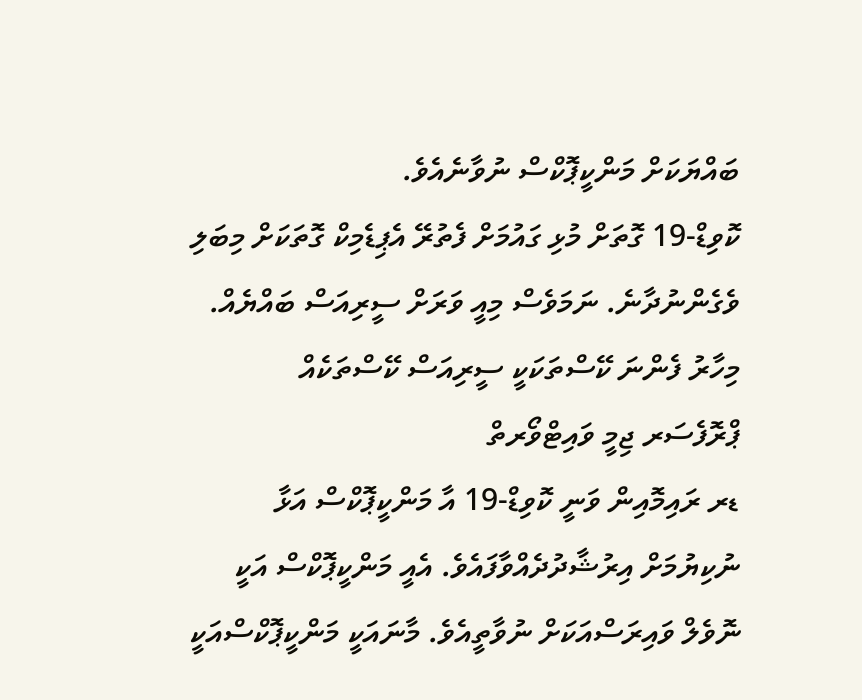ބައްޔަކަށް މަންކީޕޮކްސް ނުވާނެއެވެ.
ކޮވިޑް-19 ގޮތަށް މުޅި ގައުމަށް ފެތުރޭ އެޕިޑެމިކް ގޮތަކަށް މިބަލި ވެގެންނުދާނެ. ނަމަވެސް މިއީ ވަރަށް ސީރިއަސް ބައްޔެއް. މިހާރު ފެންނަ ކޭސްތަކަކީ ސީރިއަސް ކޭސްތަކެއް
ޕްރޮފެސަރ ޖިމީ ވައިޓްވޯރތް
ޑރ ރައިމޮއިން ވަނީ ކޮވިޑް-19 އާ މަންކީޕޮކްސް އަޅާ ނުކިޔުމަށް އިރުޝާދުދެއްވާފައެވެ. އެއީ މަންކީޕޮކްސް އަކީ ނޮވެލް ވައިރަސްއަކަށް ނުވާތީއެވެ. މާނައަކީ މަންކީޕޮކްސްއަކީ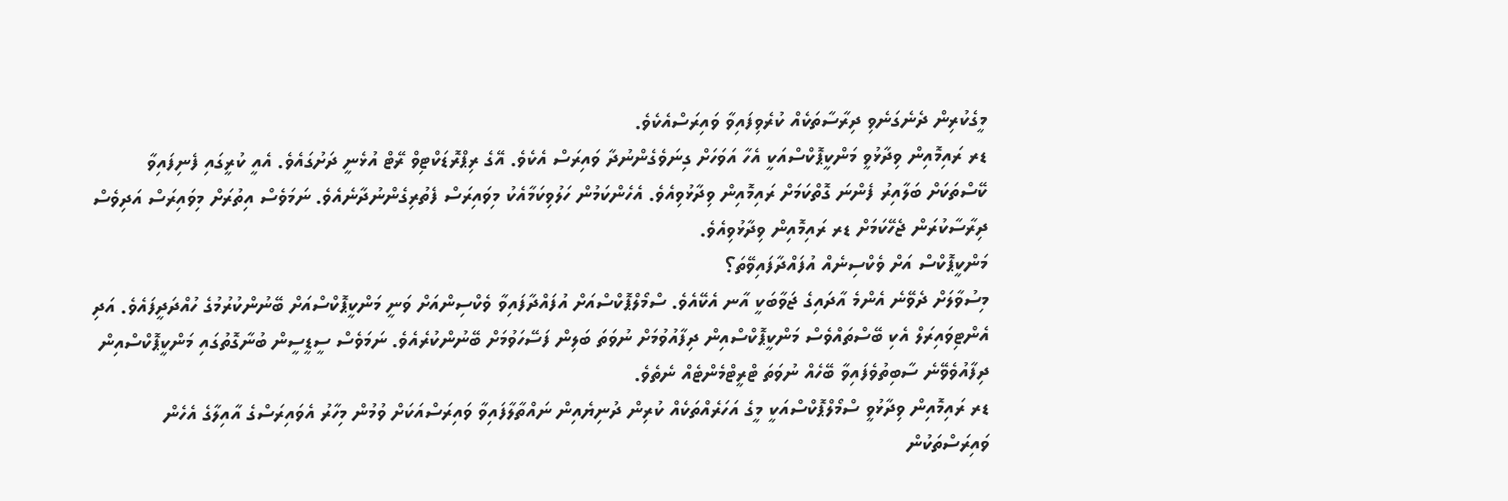މީގެކުރިން ދެނެގަނެވި ދިރާސާތަކެއް ކުރެވިފައިވާ ވައިރަސްއެކެވެ.
ޑރ ރައިމޮއިން ވިދާޅުވީ މަންކީޕޮކްސްއަކީ އެހާ އަވަހަށް ގިނަވެގެންނުދާ ވައިރަސް އެކެވެ. އޭގެ ރިޕްރޮޑަކްޓިވް ރޭޓް އުޅެނީ ދަށުގައެވެ. އެއީ ކުރީގައި ފެނިފައިވާ ކޭސްތަކަށް ބަލާއިރު ފެންނަ ގޮތްކަމަށް ރައިމޮއިން ވިދާޅުވިއެވެ. އެހެންކަމުން ހަލުވިކަމާއެކު މިވައިރަސް ފެތުރިގެންނުދާނެއެވެ. ނަމަވެސް އިތުރަށް މިވައިރަސް އަދިވެސް ދިރާސާކުރަން ޖެހޭކަމަށް ޑރ ރައިމޮއިން ވިދާޅުވިއެވެ.
މަންކީޕޮކްސް އަށް ވެކްސިނެއް އުފައްދާފައިވޭތަ؟
މިސުވާލަށް ދެވޭނެ އެންމެ އާދައިގެ ޖަވާބަކީ އާނ އެކޭއެވެ. ސްމޯލްޕޮކްސްއަށް އުފައްދާފައިވާ ވެކްސިންއަށް ވަނީ މަންކީޕޮކްސްއަށް ބޭނުންކުރުމުގެ ހުއްދަދީފައެވެ. އަދި އެންޓިވައިރަލް އެކި ބޭސްތައްވެސް މަންކީޕޮކްސްއިން ދިފާއުވުމަށް ނުވަތަ ބަލިން ފަސޭހަވުމަށް ބޭނުންކުރެއެވެ. ނަމަވެސް ސީޑީސީން ބުނާގޮތުގައި މަންކީޕޮކްސްއިން ދިފާއުވެވޭނެ ސާބިތުވެފައިވާ ބޭހެއް ނުވަތަ ޓްރީޓްމެންޓެއް ނެތެވެ.
ޑރ ރައިމޮއިން ވިދާޅުވީ ސްމޯލްޕޮކްސްއަކީ މީގެ އަހަރެއްތަކެއް ކުރިން ދުނިޔެއިން ނައްތާލާފައިވާ ވައިރަސްއަކަށް ވުމުން މިހާރު އެވައިރަސްގެ އާއިލާގެ އެހެން ވައިރަސްތަކުން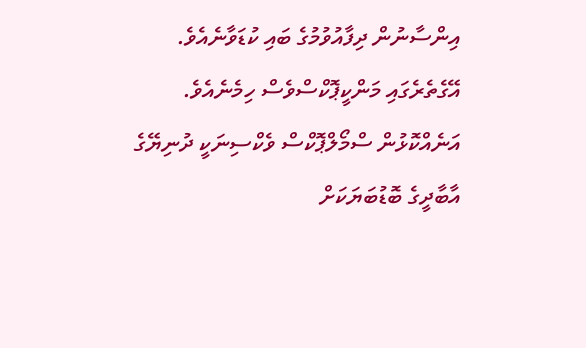އިންސާނުން ދިފާއުވުމުގެ ބައި ކުޑަވާނެއެވެ. އޭގެތެރެގައި މަންކީޕޮކްސްވެސް ހިމެނެއެވެ. އަނެއްކޮޅުން ސްމޯލްޕޮކްސް ވެކްސިނަކީ ދުނިޔޭގެ އާބާދީގެ ބޮޑުބަޔަކަށް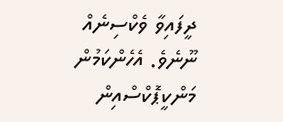ދީފައިވާ ވެކްސިނެއް ނޫނެވެ. އެހެންކަމުން މަންކީޕޮކްސްއިން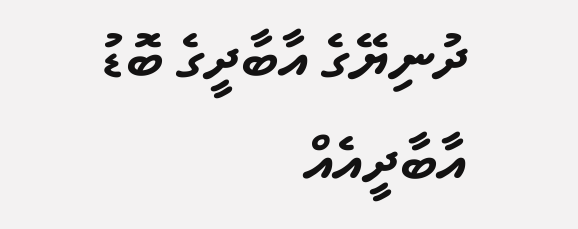ދުނިޔޭގެ އާބާދީގެ ބޮޑު އާބާދީއެއް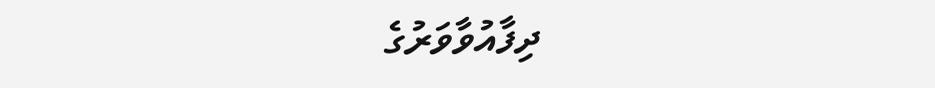ދިފާއުވާވަރުގެ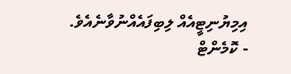އިމިޔުނިޓީއެއް ލިބިފައެއްނުވާނެއެވެ.
- ކޮމެންޓް